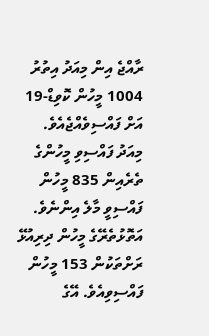ރާއްޖެ އިން މިއަދު އިތުރު 1004 މީހުން ކޮވިޑް-19 އަށް ފައްސިވެއްޖެއެވެ.
މިއަދު ފައްސިވި މީހުންގެ ތެރެއިން 835 މީހުން ފައްސިވީ މާލެ އިންނެވެ. އަތޮޅުތެރޭގެ މީހުން ދިރިއުޅޭ ރަށްތަކުން 153 މީހުން ފައްސިވިއެވެ. އޭގެ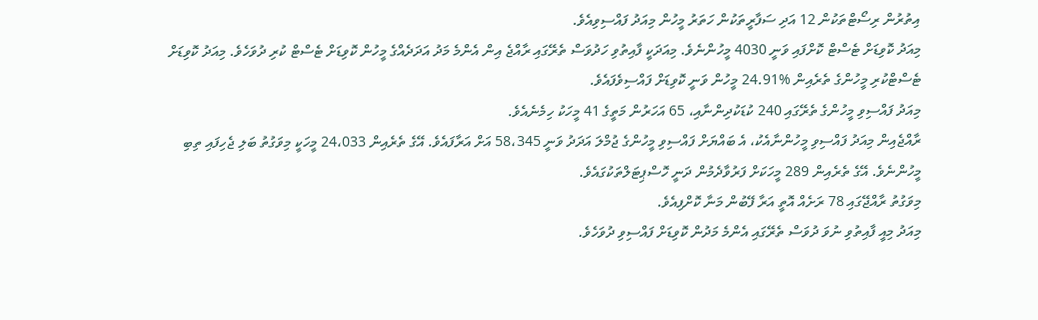އިތުރުން ރިސޯޓްތަކުން 12 އަދި ސަފާރީތަކުން ހަތަރު މީހުން މިއަދު ފައްސިވިއެވެ.
މިއަދު ކޮވިޑަށް ޓެސްޓް ކޮށްފައި ވަނީ 4030 މީހުންނެވެ. މިއަދަކީ ފާއިތުވި ހަދުވަސް ތެރޭގައި ރާއްޖެ އިން އެންމެ މަދު އަދަދެއްގެ މީހުން ކޮވިޑަށް ޓެސްޓް ކުރި ދުވަހެވެ. މިއަދު ކޮވިޑަށް ޓެސްޓްކުރި މީހުންގެ ތެރެއިން %24.91 މީހުން ވަނީ ކޮވިޑަށް ފައްސިވެފައެވެ.
މިއަދު ފައްސިވި މީހުންގެ ތެރޭގައި 240 ކުޑަކުދިންނާއި، 65 އަހަރުން މަތީގެ 41 މީހަކު ހިމެނެއެވެ.
ރާއްޖެއިން މިއަދު ފައްސިވި މީހުންނާއެކު، އެ ބައްޔަށް ފައްސިވި މީހުންގެ ޖުމްލަ އަދަދު ވަނީ 58،345 އަށް އަރާފައެވެ. އޭގެ ތެރެއިން 24،033 މީހަކީ މިވަގުތު ބަލި ޖެހިފައި ތިބި މީހުންނެވެ. އޭގެ ތެރެއިން 289 މީހަކަށް ފަރުވާދެމުން ދަނީ ހޮސްޕިޓަލްތަކުގައެވެ.
މިވަގުތު ރާއްޖޭގައި 78 ރަށެއް އޮތީ އަރާ ފޭބުން މަނާ ކޮށްފިއެވެ.
މިއަދު މިއީ ފާއިތުވި ނުވަ ދުވަސް ތެރޭގައި އެންމެ މަދުން ކޮވިޑަށް ފައްސިވި ދުވަހެވެ.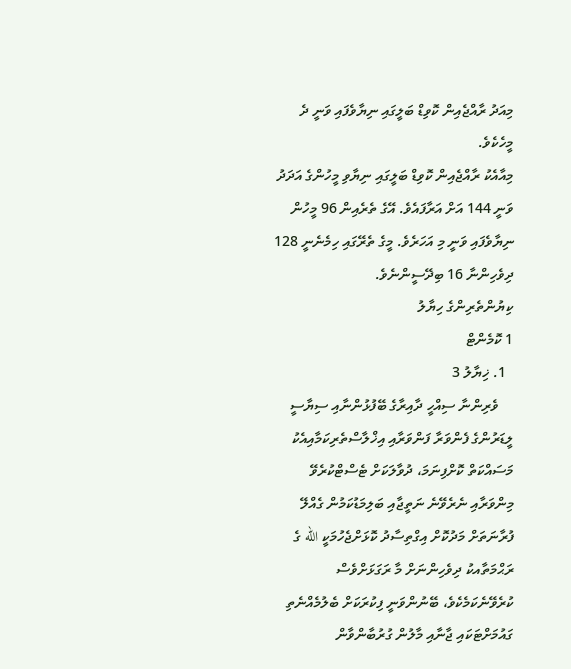މިއަދު ރާއްޖެއިން ކޮވިޑް ބަލީގައި ނިޔާވެފައި ވަނީ ދެ މީހެކެވެ.
މިއާއެކު ރާއްޖެއިން ކޮވިޑް ބަލީގައި ނިޔާވި މީހުންގެ އަދަދު ވަނީ 144 އަށް އަރާފައެވެ. އޭގެ ތެރެއިން 96 މީހުން ނިޔާވެފައި ވަނީ މި އަހަރެވެ. މީގެ ތެރޭގައި ހިމެނެނީ 128 ދިވެހިންނާ 16 ބިދޭސީންނެވެ.
ކިޔުންތެރިންގެ ހިޔާލު
1 ކޮމެންޓް
  1. ޚިޔާލު 3
    ވެރިންނާ ސިއްހީ ދާއިރާގެ ބޭފުޅުންނާއި ސިޔާސީ ލީޑަރުންގެ ފެންވަރާ ފަންވަރާއި އިޚްލާސްތެރިކަމާއިއެކު މަސައްކަތް ކޮށްފިނަމަ، ދުވާލަކަށް ޓެސްޓްކުރެވޭ މިންވަރާއި ނެރެވޭނެ ނަތީޖާއި ބަލިމަޑުކަމުން ގެއްލޭ ފުރާނަތަށް މަދުކޮށް އިގްތިސާދު ކޮޅަށްޖެހުމަކީ الله ގެ ރަޙްމަތާއކު ދިވެހިންނަށް މާ ރަގަޅަށްވެސް ކުރެވޭނެކަމެކެވެ، ބޭނުންވަނީ ފިކުރަކަށް ބެލުމެއްނެތި ގައުމަށްޓަކައި ޖާނާއި މާލުން ގުރުބާންވާން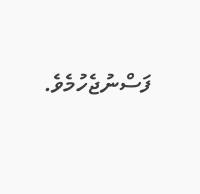ފަސްނުޖެހުމެވެ.